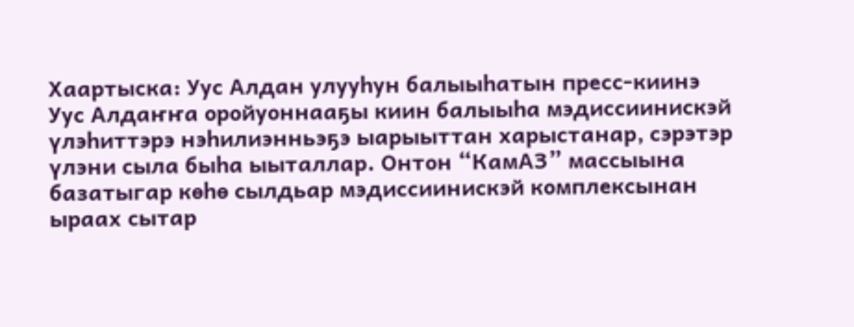Хаартыска: Уус Алдан улууһун балыыһатын пресс-киинэ
Уус Алдаҥҥа оройуоннааҕы киин балыыһа мэдиссиинискэй үлэһиттэрэ нэһилиэнньэҕэ ыарыыттан харыстанар, сэрэтэр үлэни сыла быһа ыыталлар. Онтон “КамАЗ” массыына базатыгар көһө сылдьар мэдиссиинискэй комплексынан ыраах сытар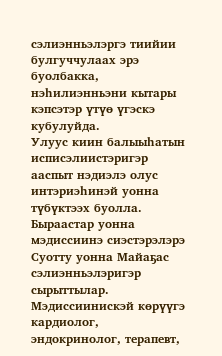сэлиэнньэлэргэ тиийии булгуччулаах эрэ буолбакка, нэһилиэнньэни кытары кэпсэтэр үтүө үгэскэ кубулуйда.
Улуус киин балыыһатын исписэлиистэригэр ааспыт нэдиэлэ олус интэриэһинэй уонна түбүктээх буолла. Быраастар уонна мэдиссиинэ сиэстэрэлэрэ Суотту уонна Майаҕас сэлиэнньэлэригэр сырыттылар. Мэдиссиинискэй көрүүгэ кардиолог, эндокринолог, терапевт,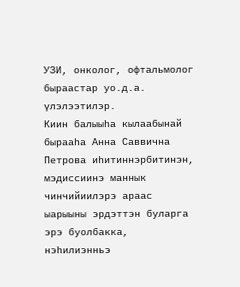УЗИ, онколог, офтальмолог быраастар уо.д.а. үлэлээтилэр.
Киин балыыһа кылаабынай бырааһа Анна Саввична Петрова иһитиннэрбитинэн, мэдиссиинэ маннык чинчийиилэрэ араас ыарыыны эрдэттэн буларга эрэ буолбакка, нэһилиэнньэ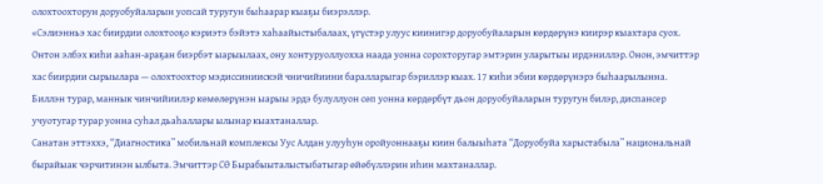олохтоохторун доруобуйаларын уопсай туругун быһаарар кыаҕы биэрэллэр.
«Сэлиэнньэ хас биирдии олохтооҕо кэриэтэ бэйэтэ хаһаайыстыбалаах, үгүстэр улуус киинигэр доруобуйаларын көрдөрүнэ киирэр кыахтара суох. Онтон элбэх киһи ааһан-араҕан биэрбэт ыарыылаах, ону хонтуруоллуохха наада уонна сорохторугар эмтэрин уларытыы ирдэниллэр. Онон, эмчиттэр хас биирдии сырыылара — олохтоохтор мэдиссиниискэй чничийиини баралларыгар бэриллэр кыах. 17 киһи эбии көрдөрүнэрэ быһаарылынна.
Биллэн турар, маннык чинчийиилэр көмөлөрүнэн ыарыы эрдэ булуллуон сөп уонна көрдөрбүт дьон доруобуйаларын туругун билэр, диспансер учуотугар турар уонна суһал дьаһаллары ылынар кыахтаналлар.
Санатан эттэххэ, “Диагностика” мобильнай комплексы Уус Алдан улууһун оройуоннааҕы киин балыыһата “Доруобуйа харыстабыла” национальнай бырайыак чэрчитинэн ылбыта. Эмчиттэр СӨ Бырабыыталыстыбатыгар өйөбүллэрин иһин махтаналлар.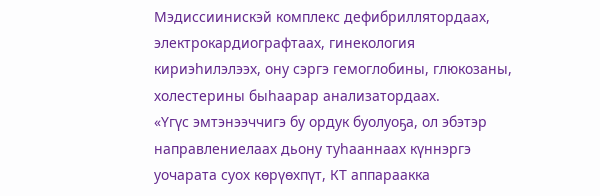Мэдиссиинискэй комплекс дефибриллятордаах, электрокардиографтаах, гинекология кириэһилэлээх, ону сэргэ гемоглобины, глюкозаны, холестерины быһаарар анализатордаах.
«Үгүс эмтэнээччигэ бу ордук буолуоҕа, ол эбэтэр направлениелаах дьону туһааннаах күннэргэ уочарата суох көрүөхпүт, КТ аппараакка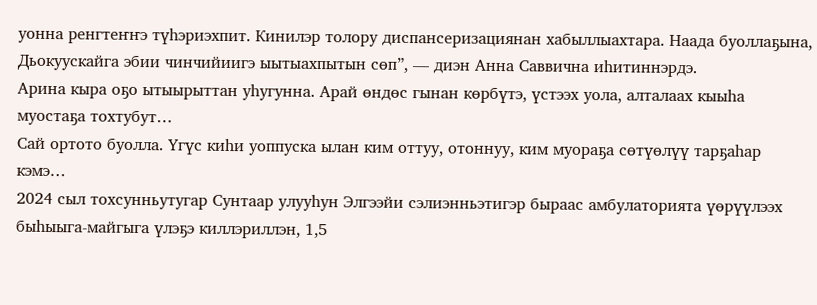уонна ренгтеҥҥэ түһэриэхпит. Кинилэр толору диспансеризациянан хабыллыахтара. Наада буоллаҕына, Дьокуускайга эбии чинчийиигэ ыытыахпытын сөп”, — диэн Анна Саввична иһитиннэрдэ.
Арина кыра оҕо ытыырыттан уһугунна. Арай өндөс гынан көрбүтэ, үстээх уола, алталаах кыыһа муостаҕа тохтубут…
Сай ортото буолла. Үгүс киһи уоппуска ылан ким оттуу, отоннуу, ким муораҕа сөтүөлүү тарҕаһар кэмэ…
2024 сыл тохсунньутугар Сунтаар улууһун Элгээйи сэлиэнньэтигэр быраас амбулаторията үөрүүлээх быһыыга-майгыга үлэҕэ киллэриллэн, 1,5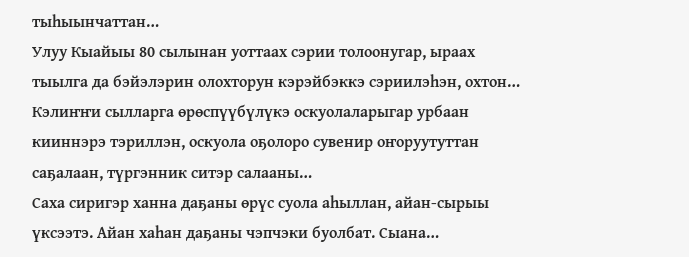тыһыынчаттан…
Улуу Кыайыы 80 сылынан уоттаах сэрии толоонугар, ыраах тыылга да бэйэлэрин олохторун кэрэйбэккэ сэриилэһэн, охтон…
Кэлиҥҥи сылларга өрөспүүбүлүкэ оскуолаларыгар урбаан кииннэрэ тэриллэн, оскуола оҕолоро сувенир оҥоруутуттан саҕалаан, түргэнник ситэр салааны…
Саха сиригэр ханна даҕаны өрүс суола аһыллан, айан-сырыы үксээтэ. Айан хаһан даҕаны чэпчэки буолбат. Сыана…